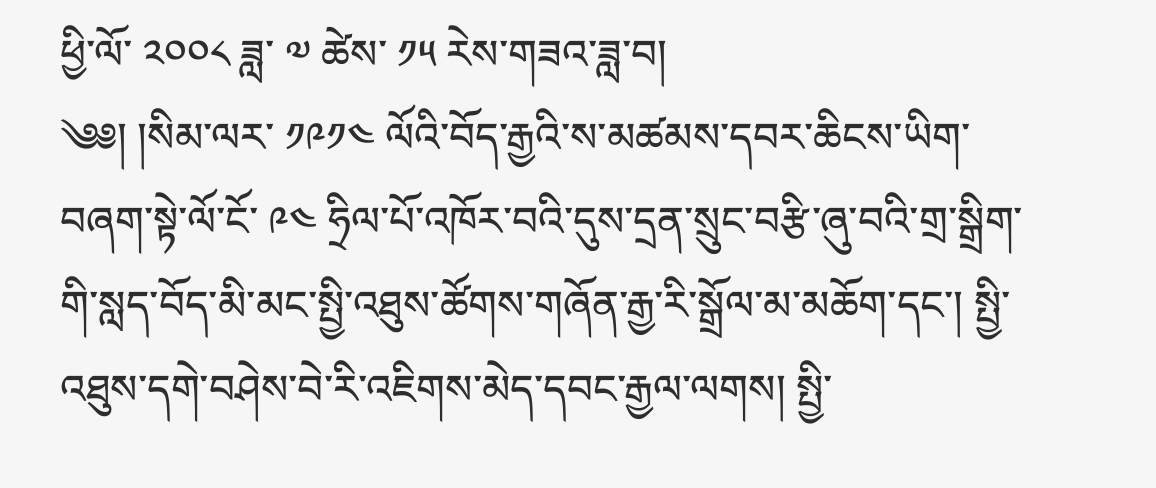ཕྱི་ལོ་ ༢༠༠༨ ཟླ་ ༧ ཚེས་ ༡༥ རེས་གཟའ་ཟླ་བ།
༄༅། །སིམ་ལར་ ༡༩༡༤ ལོའི་བོད་རྒྱའི་ས་མཚམས་དབར་ཆིངས་ཡིག་བཞག་སྟེ་ལོ་ངོ་ ༩༤ ཧྲིལ་པོ་འཁོར་བའི་དུས་དྲན་སྲུང་བརྩི་ཞུ་བའི་གྲ་སྒྲིག་གི་སླད་བོད་མི་མང་སྤྱི་འཐུས་ཚོགས་གཞོན་རྒྱ་རི་སྒྲོལ་མ་མཆོག་དང་། སྤྱི་འཐུས་དགེ་བཤེས་བེ་རི་འཇིགས་མེད་དབང་རྒྱལ་ལགས། སྤྱི་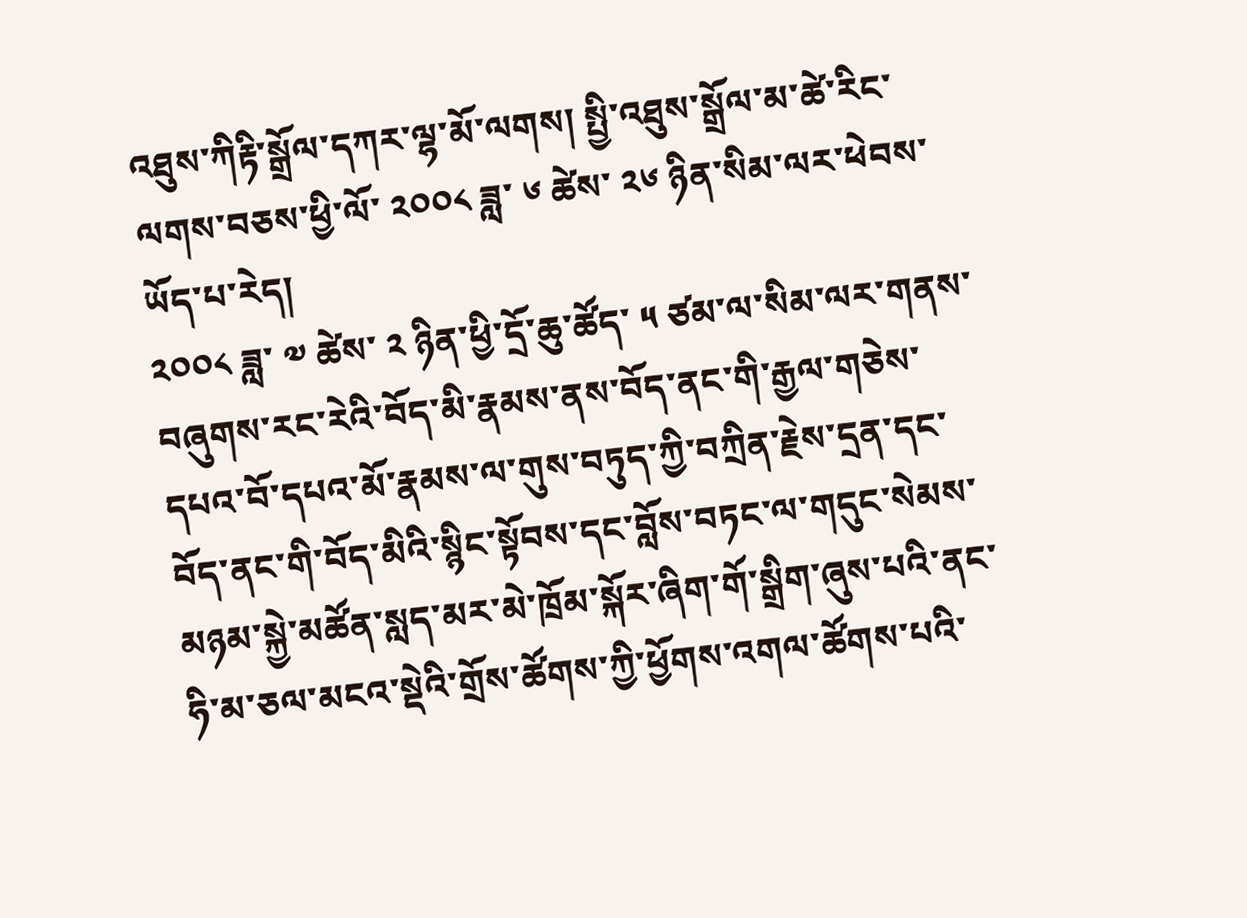འཐུས་ཀིརྟི་སྒྲོལ་དཀར་ལྷ་མོ་ལགས། སྤྱི་འཐུས་སྒྲོལ་མ་ཚེ་རིང་ལགས་བཅས་ཕྱི་ལོ་ ༢༠༠༨ ཟླ་ ༦ ཚེས་ ༢༦ ཉིན་སིམ་ལར་ཕེབས་ཡོད་པ་རེད།
༢༠༠༨ ཟླ་ ༧ ཚེས་ ༢ ཉིན་ཕྱི་དྲོ་ཆུ་ཚོད་ ༥ ཙམ་ལ་སིམ་ལར་གནས་བཞུགས་རང་རེའི་བོད་མི་རྣམས་ནས་བོད་ནང་གི་རྒྱལ་གཅེས་དཔའ་བོ་དཔའ་མོ་རྣམས་ལ་གུས་བཏུད་ཀྱི་བཀྲིན་རྗེས་དྲན་དང་བོད་ནང་གི་བོད་མིའི་སྙིང་སྟོབས་དང་བློས་བཏང་ལ་གདུང་སེམས་མཉམ་སྐྱེ་མཚོན་སླད་མར་མེ་ཁྲོམ་སྐོར་ཞིག་གོ་སྒྲིག་ཞུས་པའི་ནང་ཧི་མ་ཅལ་མངའ་སྡེའི་གྲོས་ཚོགས་ཀྱི་ཕྱོགས་འགལ་ཚོགས་པའི་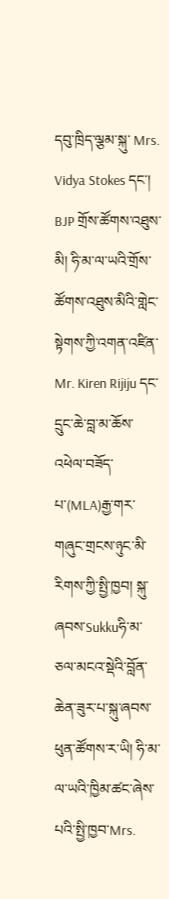དབུ་ཁྲིད་ལྕམ་སྐུ་ Mrs. Vidya Stokes དང་། BJP གྲོས་ཚོགས་འཐུས་མི། ཧི་མ་ལ་ཡའི་གྲོས་ཚོགས་འཐུས་མིའི་གླེང་སྟེགས་ཀྱི་འགན་འཛིན་ Mr. Kiren Rijiju དང་དྲུང་ཆེ་བླ་མ་ཆོས་འཕེལ་བཟོད་པ་(MLA)རྒྱ་གར་གཞུང་གྲངས་ཉུང་མི་རིགས་ཀྱི་སྤྱི་ཁྱབ། སྐུ་ཞབས་Sukkuཧི་མ་ཅལ་མངའ་སྡེའི་བློན་ཆེན་ཟུར་པ་སྐུ་ཞབས་ཕུན་ཚོགས་ར་ཡི། ཧི་མ་ལ་ཡའི་ཁྱིམ་ཚང་ཞེས་པའི་སྤྱི་ཁྱབ་Mrs.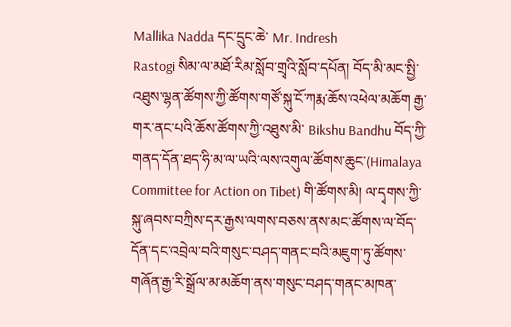Mallika Nadda དང་དྲུང་ཆེ་ Mr. Indresh
Rastogi སིམ་ལ་མཐོ་རིམ་སློབ་གྲྭའི་སློབ་དཔོན། བོད་མི་མང་སྤྱི་འཐུས་ལྷན་ཚོགས་ཀྱི་ཚོགས་གཙོ་སྐུ་ངོ་ཀརྨ་ཆོས་འཕེལ་མཆོག རྒྱ་གར་ནང་པའི་ཆོས་ཚོགས་ཀྱི་འཐུས་མི་ Bikshu Bandhu བོད་ཀྱི་གནད་དོན་ཐད་ཧི་མ་ལ་ཡའི་ལས་འགུལ་ཚོགས་ཆུང་(Himalaya Committee for Action on Tibet) གི་ཚོགས་མི། ལ་དྭགས་ཀྱི་སྐུ་ཞབས་བཀྲིས་དར་རྒྱས་ལགས་བཅས་ནས་མང་ཚོགས་ལ་བོད་དོན་དང་འབྲེལ་བའི་གསུང་བཤད་གནང་བའི་མཇུག་ཏུ་ཚོགས་གཞོན་རྒྱ་རི་སྒྲོལ་མ་མཆོག་ནས་གསུང་བཤད་གནང་མཁན་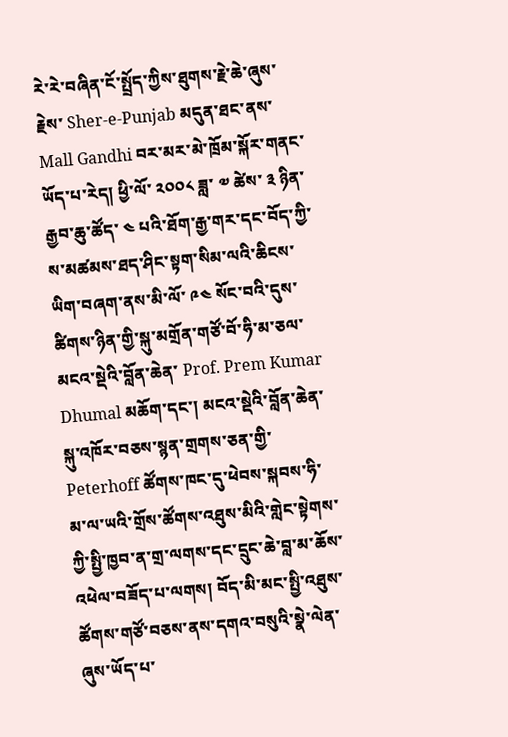རེ་རེ་བཞིན་ངོ་སྤྲོད་ཀྱིས་ཐུགས་རྗེ་ཆེ་ཞུས་རྗེས་ Sher-e-Punjab མདུན་ཐང་ནས་ Mall Gandhi བར་མར་མེ་ཁྲོམ་སྐོར་གནང་ཡོད་པ་རེད། ཕྱི་ལོ་ ༢༠༠༨ ཟླ་ ༧ ཚེས་ ༣ ཉིན་རྒྱབ་ཆུ་ཚོད་ ༤ པའི་ཐོག་རྒྱ་གར་དང་བོད་ཀྱི་ས་མཚམས་ཐད་ཤིང་སྟག་སིམ་ལའི་ཆིངས་ཡིག་བཞག་ནས་མི་ལོ་ ༩༤ སོང་བའི་དུས་ཚིགས་ཉིན་གྱི་སྐུ་མགྲོན་གཙོ་བོ་ཧི་མ་ཅལ་མངའ་སྡེའི་བློན་ཆེན་ Prof. Prem Kumar Dhumal མཆོག་དང་། མངའ་སྡེའི་བློན་ཆེན་སྐུ་འཁོར་བཅས་སྙན་གྲགས་ཅན་གྱི་ Peterhoff ཚོགས་ཁང་དུ་ཕེབས་སྐབས་ཧི་མ་ལ་ཡའི་གྲོས་ཚོགས་འཐུས་མིའི་གླེང་སྟེགས་ཀྱི་སྤྱི་ཁྱབ་ན་གྲ་ལགས་དང་དྲུང་ཆེ་བླ་མ་ཆོས་འཕེལ་བཟོད་པ་ལགས། བོད་མི་མང་སྤྱི་འཐུས་ཚོགས་གཙོ་བཅས་ནས་དགའ་བསུའི་སྣེ་ལེན་ཞུས་ཡོད་པ་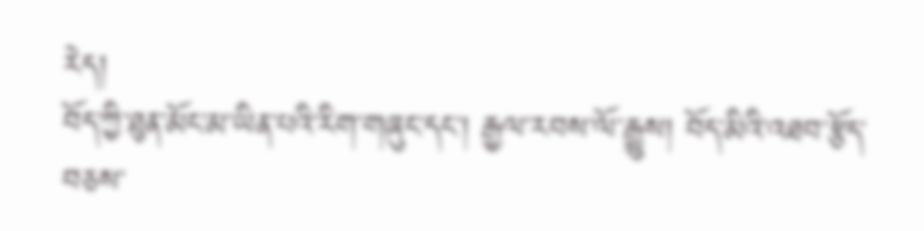རེད།
བོད་ཀྱི་ཐུན་མོང་མ་ཡིན་པའི་རིག་གཞུང་དང་། རྒྱལ་རབས་ལོ་རྒྱུས། བོད་མིའི་འཐབ་རྩོད་བཅས་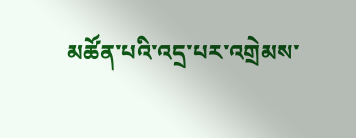མཚོན་པའི་འདྲ་པར་འགྲེམས་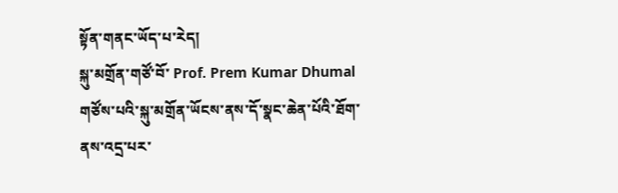སྟོན་གནང་ཡོད་པ་རེད།
སྐུ་མགྲོན་གཙོ་བོ་ Prof. Prem Kumar Dhumal གཙོས་པའི་སྐུ་མགྲོན་ཡོངས་ནས་དོ་སྣང་ཆེན་པོའི་ཐོག་ནས་འདྲ་པར་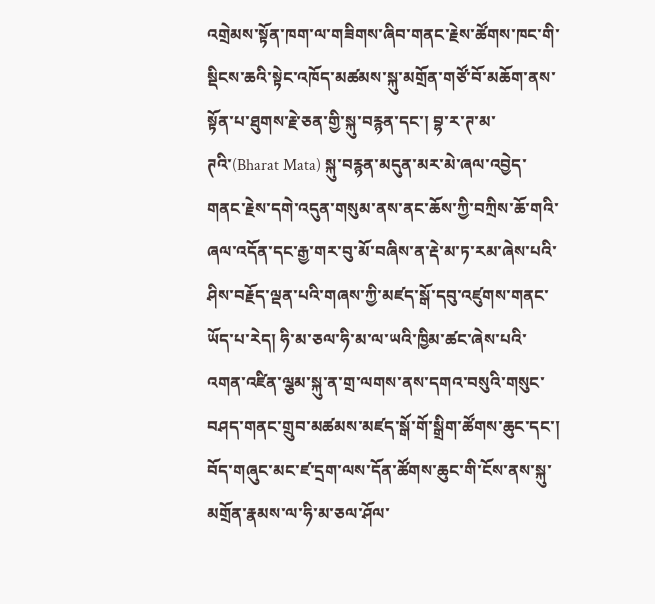འགྲེམས་སྟོན་ཁག་ལ་གཟིགས་ཞིབ་གནང་རྗེས་ཚོགས་ཁང་གི་སྡིངས་ཆའི་སྟེང་འཁོད་མཚམས་སྐུ་མགྲོན་གཙོ་བོ་མཆོག་ནས་སྟོན་པ་ཐུགས་རྗེ་ཅན་གྱི་སྐུ་བརྙན་དང་། བྷ་ར་ཊ་མ་ཊའི་(Bharat Mata) སྐུ་བརྙན་མདུན་མར་མེ་ཞལ་འབྱེད་གནང་རྗེས་དགེ་འདུན་གསུམ་ནས་ནང་ཆོས་ཀྱི་བཀྲིས་ཆོ་གའི་ཞལ་འདོན་དང་རྒྱ་གར་བུ་མོ་བཞིས་ན་རྡེ་མ་ཏ་རམ་ཞེས་པའི་ཤིས་བརྗོད་ལྡན་པའི་གཞས་ཀྱི་མཛད་སྒོ་དབུ་འཛུགས་གནང་ཡོད་པ་རེད། ཧི་མ་ཅལ་ཧི་མ་ལ་ཡའི་ཁྱིམ་ཚང་ཞེས་པའི་འགན་འཛིན་ལྕམ་སྐུ་ན་གྲ་ལགས་ནས་དགའ་བསུའི་གསུང་བཤད་གནང་གྲུབ་མཚམས་མཛད་སྒོ་གོ་སྒྲིག་ཚོགས་ཆུང་དང་། བོད་གཞུང་མང་ཛ་དྲག་ལས་དོན་ཚོགས་ཆུང་གི་ངོས་ནས་སྐུ་མགྲོན་རྣམས་ལ་ཧི་མ་ཅལ་ཤོལ་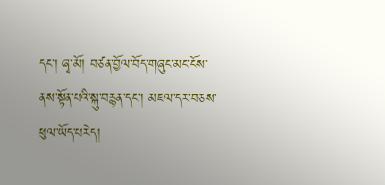དང་། ཞྭ་མོ། བཙན་བྱོལ་བོད་གཞུང་མང་ངོས་ནས་སྟོན་པའི་སྐུ་བརྙན་དང་། མཇལ་དར་བཅས་ཕུལ་ཡོད་པརེད།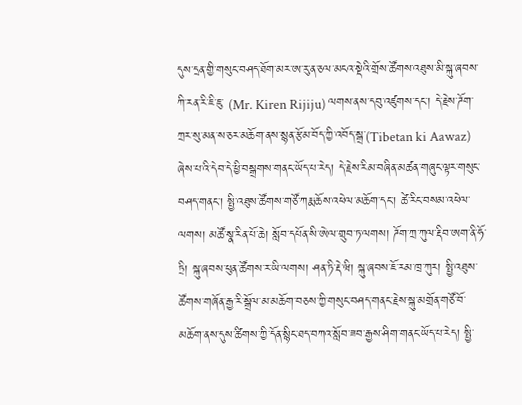དུས་དྲན་གྱི་གསུང་བཤད་ཐོག་མར་ཨ་རུ་ན་ཅལ་མངའ་སྡེའི་གྲོས་ཚོགས་འཐུས་མི་སྐུ་ཞབས་ཀི་རན་རི་ཇི་ཇུ་ (Mr. Kiren Rijiju) ལགས་ནས་དབུ་འཛུགས་དང་། དེ་རྗེས་ཌོག་ཀྲར་སུ་མན་ས་ཅར་མཆོག་ནས་སྙན་རྩོམ་བོད་ཀྱི་འབོད་སྒྲ་(Tibetan ki Aawaz) ཞེས་པ་འི་དེབ་དེ་ཕྱི་བསྒྲགས་གནང་ཡོད་པ་རེད། དེ་རྗེས་རིམ་བཞིན་མཚན་གཞུང་ལྟར་གསུང་བཤད་གནང་། སྤྱི་འཐུས་ཚོགས་གཙོ་ཀརྨ་ཆོས་འཕེལ་མཆོག་དང་། ཚེ་རིང་བསམ་འཕེལ་ལགས། མཚོ་སྣ་རིན་པོ་ཆེ། སློབ་དཔོན་སི་ཨེལ་གྲུབ་ཏ་ལགས། ཌོག་ཀྲ་ཀུལ་རྡིབ་ཨག་ནི་ཧོ་ཏྲི། སྐུ་ཞབས་ཕུན་ཚོགས་ར་ཡི་ལགས། ཤན་ཏི་རྡེ་ཝི། སྐུ་ཞབས་ཇོ་རམ་ཁྲ་ཀུར། སྤྱི་འཐུས་ཚོགས་གཞོན་རྒྱ་རི་སྒྲོལ་མ་མཆོག་བཅས་ཀྱི་གསུང་བཤད་གནང་རྗེས་སྐུ་མགྲོན་གཙོ་བོ་མཆོག་ནས་དུས་ཚིགས་ཀྱི་དོན་སྙིང་ཐད་བཀའ་སློབ་ཟབ་རྒྱས་ཤིག་གནང་ཡོད་པ་རེད། སྤྱི་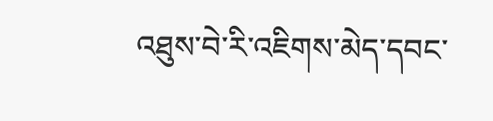འཐུས་བེ་རི་འཇིགས་མེད་དབང་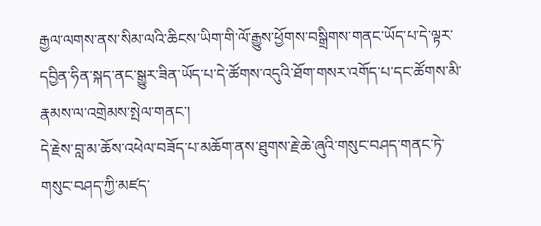རྒྱལ་ལགས་ནས་སིམ་ལའི་ཆིངས་ཡིག་གི་ལོ་རྒྱུས་ཕྱོགས་བསྒྲིགས་གནང་ཡོད་པ་དེ་ལྟར་དབྱིན་ཧིན་སྐད་ནང་སྒྱུར་ཟིན་ཡོད་པ་དེ་ཚོགས་འདུའི་ཐོག་གསར་འགོད་པ་དང་ཚོགས་མི་རྣམས་ལ་འགྲེམས་སྤེལ་གནང་།
དེ་རྗེས་བླ་མ་ཆོས་འཕེལ་བཟོད་པ་མཆོག་ནས་ཐུགས་རྗེ་ཆེ་ཞུའི་གསུང་བཤད་གནང་ཏེ་གསུང་བཤད་ཀྱི་མཛད་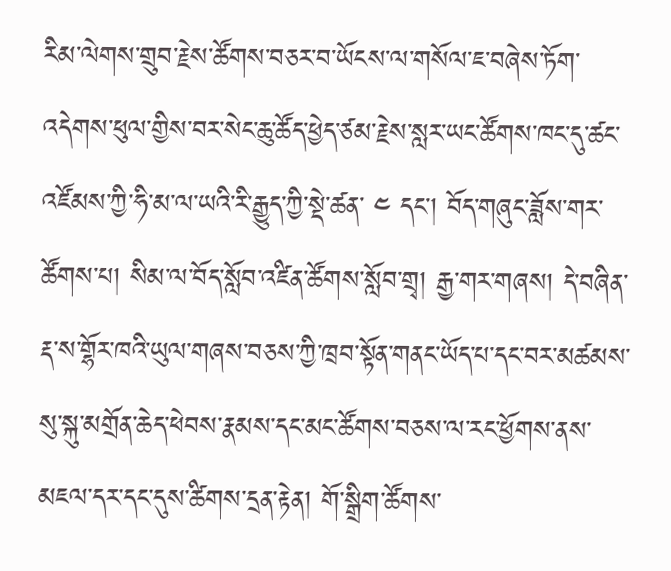རིམ་ལེགས་གྲུབ་རྗེས་ཚོགས་བཅར་བ་ཡོངས་ལ་གསོལ་ཇ་བཞེས་ཏོག་འདེགས་ཕུལ་གྱིས་བར་སེང་ཆུ་ཚོད་ཕྱེད་ཙམ་རྗེས་སླར་ཡང་ཚོགས་ཁང་དུ་ཚང་འཛོམས་ཀྱི་ཧི་མ་ལ་ཡའི་རི་རྒྱུད་ཀྱི་སྡེ་ཚན་ ༤ དང་། བོད་གཞུང་ཟློས་གར་ཚོགས་པ། སིམ་ལ་བོད་སློབ་འཛིན་ཚོགས་སློབ་གྲྭ། རྒྱ་གར་གཞས། དེ་བཞིན་རྡ་ས་གྷོར་ཁའི་ཡུལ་གཞས་བཅས་ཀྱི་ཁྲབ་སྟོན་གནང་ཡོད་པ་དང་བར་མཚམས་སུ་སྐུ་མགྲོན་ཆེད་ཕེབས་རྣམས་དང་མང་ཚོགས་བཅས་ལ་རང་ཕྱོགས་ནས་མཇལ་དར་དང་དུས་ཚིགས་དྲན་རྟེན། གོ་སྒྲིག་ཚོགས་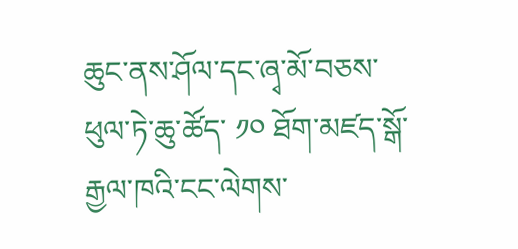ཆུང་ནས་ཤོལ་དང་ཞྭ་མོ་བཅས་ཕུལ་ཏེ་ཆུ་ཚོད་ ༡༠ ཐོག་མཛད་སྒོ་རྒྱལ་ཁའི་ངང་ལེགས་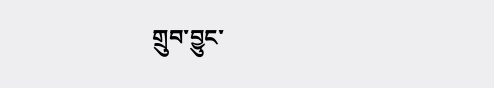གྲུབ་བྱུང་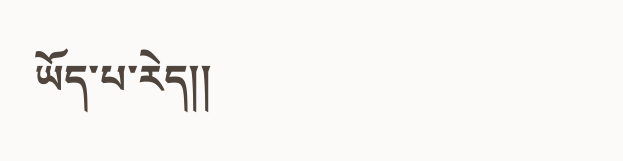ཡོད་པ་རེད།།